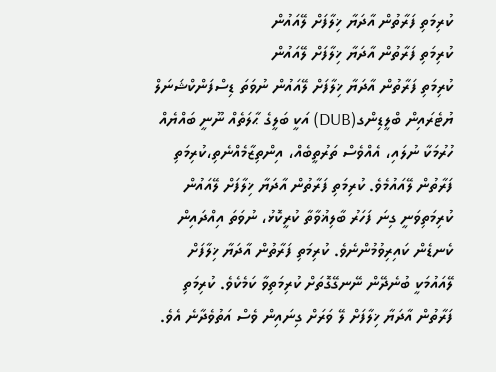ކުރިމަތި ފަރާތުން އާދަޔާ ޚިލާފަށް ލޭއައުން
ކުރިމަތި ފަރާތުން އާދަޔާ ޚިލާފަށް ލޭއައުން
ކުރިމަތި ފަރާތުން އާދަޔާ ޚިލާފަށް ލޭއައުން ނުވަތަ ޑިސްފަންކްޝަނަލް ޔުޓެރައިން ބްލީޑިންގ(DUB) އަކީ ބަލީގެ ޙާލަތެއް ނޫނީ ބައްޔެއް ހުރުމަކާ ނުލައި، އެއްވެސް ތަރުތީބެއް، އިންތިޒާމެއްނެތި،ކުރިމަތި ފަރާތުން ލޭއައުމެވެ. ކުރިމަތި ފަރާތުން އާދަޔާ ޚިލާފަށް ލޭއައުން ކުރިމަތިވަނީ ގިނަ ފަހަރު ބާލިޣުވާތާ ކުރީކޮޅު، ނުވަތަ އިއްދައިން ކެނޑެން ކައިރިވުމުންނެވެ. ކުރިމަތި ފަރާތުން އާދަޔާ ޚިލާފަށް ލޭއައުމަކީ ބުނެދޭން ނޭނގޭގޮތަށް ކުރިމަތިވާ ކަމެކެވެ. ކުރިމަތި ފަރާތުން އާދަޔާ ޚިލާފަށް ލޭ ވަރަށް ގިނައިން ވެސް އަތުވެދާނެ އެވެ.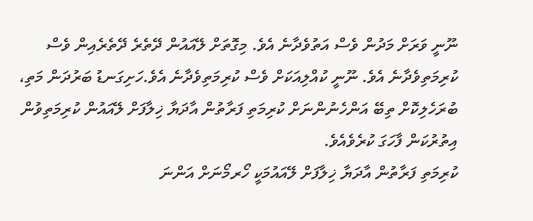ނޫނީ ވަރަށް މަދުން ވެސް އަތުވެދާނެ އެވެ. މިގޮތަށް ލޭއައުން ދޭތެރެ ދޭތެރެއިން ވެސް ކުރިމަތިވެދާނެ އެވެ. ނޫނީ ކުއްލިއަކަށް ވެސް ކުރިމަތިވެދާނެ އެވެ.ހަށިގަނޑު ބަރުދަން މަތި، ބުރަހެލިކޮށް ތިބޭ އަންހެނުންނަށް ކުރިމަތި ފަރާތުން އާދަޔާ ޚިލާފަށް ލޭއައުން ކުރިމަތިވުން އިތުރުކަން ފާހަގަ ކުރެވެއެވެ.
ކުރިމަތި ފަރާތުން އާދަޔާ ޚިލާފަށް ލޭއައުމަކީ ހޯރމޯނަށް އަންނަ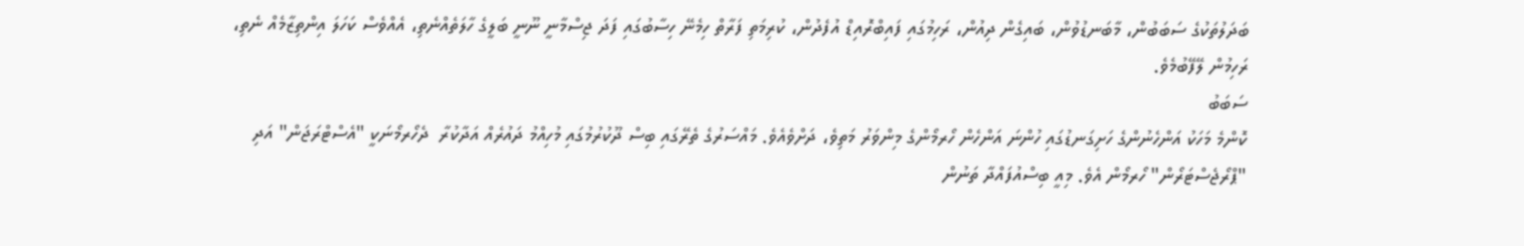ބަދަލުތަކުގެ ސަބަބުން، މާބަނޑުވުން، ބައިގެން ދިއުން، ރަހިމުގައި ފައިބްރޮއިޑް އުފެދުން، ކުރިމަތި ފަރާތް ހިމެނޭ ހިސާބުގައި ފަދަ ޖިސްމާނީ ނޫނީ ބަލީގެ ހާލަތެއްނެތި، އެއްވެސް ކަހަލަ އިންތިޒާމެއް ނެތި، ރަހިމުން ލޭފޭބުމެވެ.
ސަބަބު
ކޮންމެ މަހަކު އަންހެނުންގެ ހަށިގަނޑުގައި ހުންނަ އަންހެން ހޯރމޯންގެ މިންވަރު މަތިވެ، ދަށްވެއެވެ. މައްސަރުގެ ތެރޭގައި ބިސް ދޫކުރުމުގައި މުހިއްމު ދައުރެއް އަދާކުރާ  ދެހޯރމޯނަކީ "އެސްޓްރަޖަން" އަދި "ޕްރޯޖެސްޓަރޯން" ހޯރމޯން އެވެ. މިއީ ބިސްއުފައްދާ ތަނުން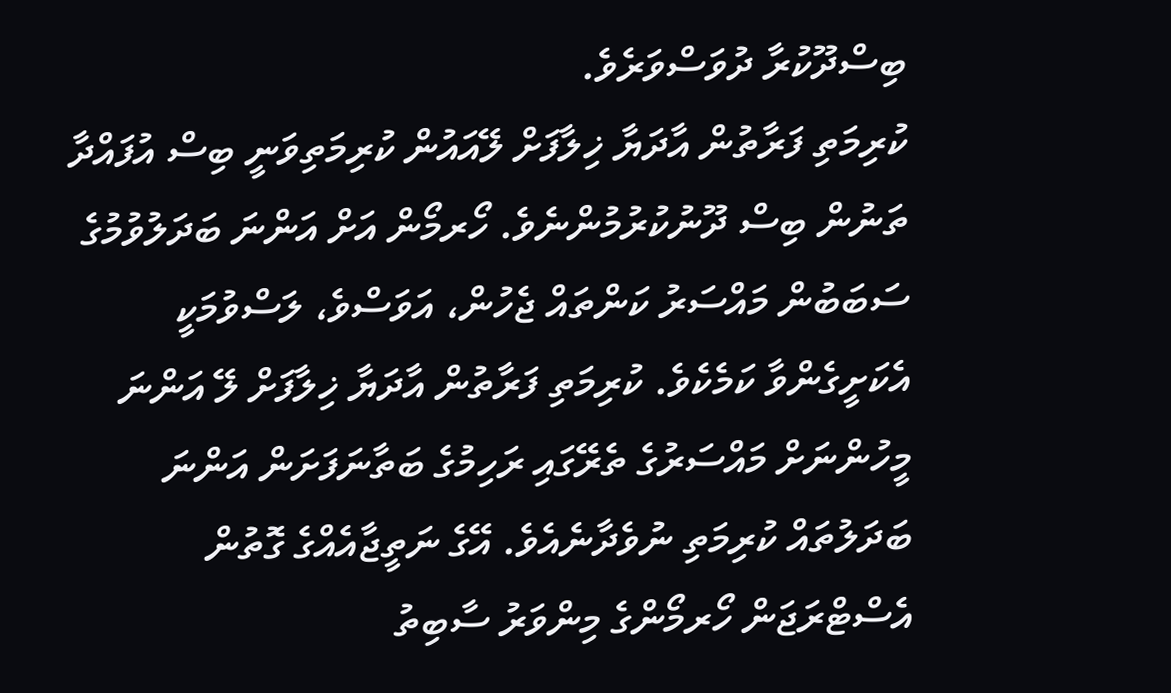ބިސްދޫކުރާ ދުވަސްވަރެވެ.
ކުރިމަތި ފަރާތުން އާދަޔާ ޚިލާފަށް ލޭއައުން ކުރިމަތިވަނީ ބިސް އުފައްދާ ތަނުން ބިސް ދޫނުކުރުމުންނެވެ. ހޯރމޯން އަށް އަންނަ ބަދަލުވުމުގެ ސަބަބުން މައްސަރު ކަންތައް ޖެހުން، އަވަސްވެ، ލަސްވުމަކީ އެކަށީގެންވާ ކަމެކެވެ. ކުރިމަތި ފަރާތުން އާދަޔާ ޚިލާފަށް ލޭ އަންނަ މީހުންނަށް މައްސަރުގެ ތެރޭގައި ރަހިމުގެ ބަތާނަފަށަން އަންނަ ބަދަލުތައް ކުރިމަތި ނުވެދާނެއެވެ. އޭގެ ނަތީޖާއެއްގެ ގޮތުން އެސްޓްރަޖަން ހޯރމޯންގެ މިންވަރު ސާބިތު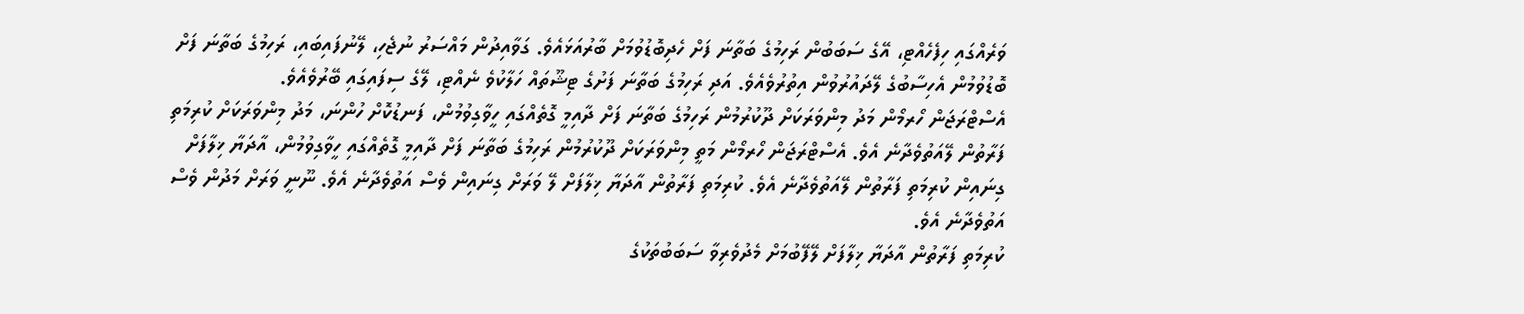ވަރެއްގައި ހިފެހެއްޓި، އޭގެ ސަބަބުން ރަހިމުގެ ބަތާނަ ފަށް ހެދިބޮޑުވުމަށް ބާރުއަޅައެވެ. ގަވާއިދުން މައްސަރު ނުޖެހި، ލޭނުފައިބައި، ރަހިމުގެ ބަތާނަ ފަށް ބޮޑުވުމުން އެހިސާބުގެ ލޭދައުރުވުން އިތުރުވެއެވެ. އަދި ރަހިމުގެ ބަތާނަ ފަށުގެ ޓިޝޫތައް ހަލާކުވެ ނެއްޓި، ލޭގެ ސިފައިގައި ބޭރުވެއެވެ.
އެސްޓްރަޖަން ހޯރމޯން މަދު މިންވަރަކަށް ދޫކުރުމުން ރަހިމުގެ ބަތާނަ ފަށް ދާއިމީ ގޮތެއްގައި ހީވާގިވުމުން، ފަނޑުކޮށް ހުންނަ، މަދު މިންވަރަކަށް ކުރިމަތި ފަރާތުން ލޭއަތުވެދާނެ އެވެ. އެސްޓްރަޖަން ހޯރމޯން މަތީ މިންވަރަކަށް ދޫކުރުމުން ރަހިމުގެ ބަތާނަ ފަށް ދާއިމީ ގޮތެއްގައި ހީވާގިވުމުން، އާދަޔާ ޚިލާފަށް ގިނައިން ކުރިމަތި ފަރާތުން ލޭއަތުވެދާނެ އެވެ. ކުރިމަތި ފަރާތުން އާދަޔާ ޚިލާފަށް ލޭ ވަރަށް ގިނައިން ވެސް އަތުވެދާނެ އެވެ. ނޫނީ ވަރަށް މަދުން ވެސް އަތުވެދާނެ އެވެ.
ކުރިމަތި ފަރާތުން އާދަޔާ ޚިލާފަށް ލޭފޭބުމަށް މެދުވެރިވާ ސަބަބުތަކުގެ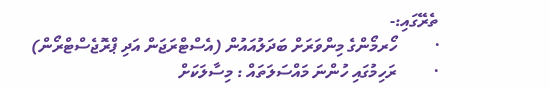ތެރޭގައި:-
·         ހޯރމޯންގެ މިންވަރަށް ބަދަލުއައުން (އެސްޓްރަޖަން އަދި ޕްރޮޖެސްޓްރޯން)
·         ރަހިމުގައި ހުންނަ މައްސަލަތައް : މިސާލަކަށް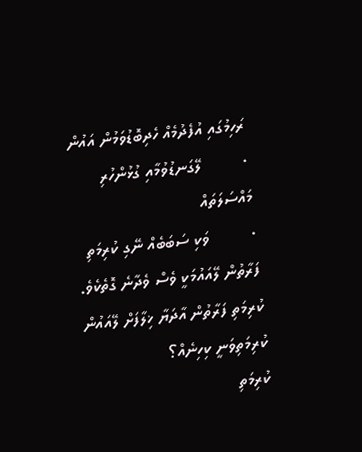ރަހިމުގައި އުފެދުމެއް ހެދިބޮޑުވަމުން އައުން
·         ލޭގަނޑުވުމާއި ގުޅުންހުރި މައްސަލަތައް
·         ވަކި ސަބަބެއް ނޭގި ކުރިމަތި ފަރާތުން ލޭއައުމަކީ ވެސް ވެދާނެ ގޮތެކެވެ.
ކުރިމަތި ފަރާތުން އާދަޔާ ޚިލާފަށް ލޭއައުން ކުރިމަތިވަނީ ކިހިނެއް؟
ކުރިމަތި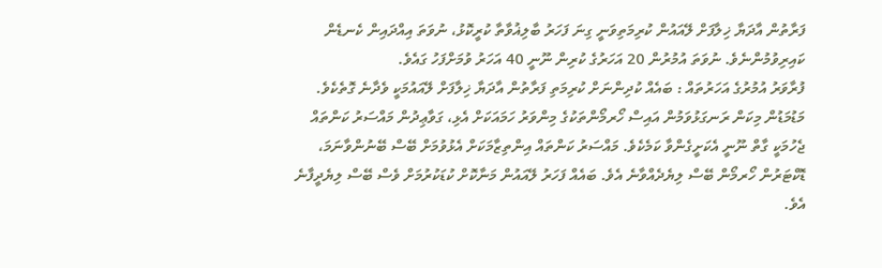ފަރާތުން އާދަޔާ ޚިލާފަށް ލޭއައުން ކުރިމަތިވަނީ ގިނަ ފަހަރު ބާލިޣުވާތާ ކުރީކޮޅު، ނުވަތަ އިއްދައިން ކެނޑެން ކައިރިވުމުންނެވެ. ނުވަތަ އުމުރުން 20 އަހަރުގެ ކުރިން ނޫނީ 40 އަހަރު ވުމަށްފަހު ގައެވެ.
ފުރާވަރު އުމުރުގެ އަހަރުތައް : ބައެއް ކުދިންނަށް ކުރިމަތި ފަރާތުން އާދަޔާ ޚިލާފަށް ލޭއައުމަކީ ވެދާނެ ގޮތެކެވެ. މަޑުމަޑުން މިކަން ރަނގަޅުވަމުން އައިސް ހޯރމޯންތަކުގެ މިންވަރު ހަމައަކަށް އެޅި، ގަވާޢިދުން މައްސަރު ކަންތައް ޖެހުމަކީ ގާތް ނޫނީ އެކަށީގެންވާ ކަމެކެވެ. މައްސަރު ކަންތައް އިންތިޒާމަކަށް އެޅުވުމަށް ބޭސް ބޭނުންވާނަމަ، ޑޮކްޓަރުން ހޯރމޯން ބޭސް ލިޔެދެއްވާނެ އެވެ. ބައެއް ފަހަރު ލޭއައުން މަނާކޮށް ކުޑަކުރުމަށް ވެސް ބޭސް ލިޔެދީފާނެ އެވެ.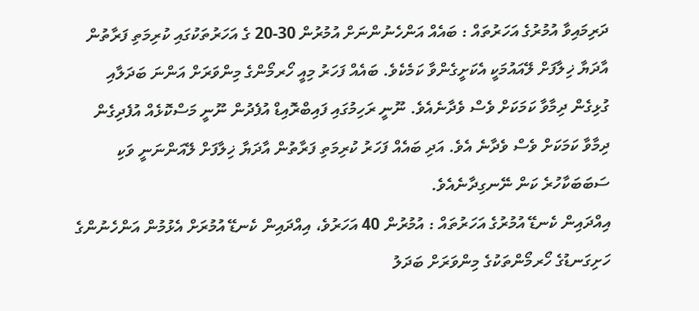ދަރިމައިވާ އުމުރުގެ އަހަރުތައް : ބައެއް އަންހެނުންނަށް އުމުރުން 30-20 ގެ އަހަރުތަކުގައި ކުރިމަތި ފަރާތުން އާދަޔާ ޚިލާފަށް ލޭއައުމަކީ އެކަށީގެންވާ ކަމެކެވެ. ބައެއް ފަހަރު މިއީ ހޯރމޯންގެ މިންވަރަށް އަންނަ ބަދަލާއި ގުޅިގެން ދިމާވާ ކަމަކަށް ވެސް ވެދާނެއެވެ. ނޫނީ ރަހިމުގައި ފައިބްރޮއިޑް އުފެދުން ނޫނީ މަސްކޮޅެއް އުފެދިގެން ދިމާވާ ކަމަކަށް ވެސް ވެދާނެ އެވެ. އަދި ބައެއް ފަހަރު ކުރިމަތި ފަރާތުން އާދަޔާ ޚިލާފަށް ލޭއަންނަނީ ވަކި ސަބަބަކާހުރެ ކަން ނޭނގިދާނެއެވެ.
އިއްދައިން ކެނޑޭ އުމުރުގެ އަހަރުތައް : އުމުރުން 40 އަހަރުވެ، އިއްދައިން ކެނޑޭ އުމުރަށް އެޅުމުން އަންހެނުންގެ ހަށިގަނޑުގެ ހޯރމޯންތަކުގެ މިންވަރަށް ބަދަލު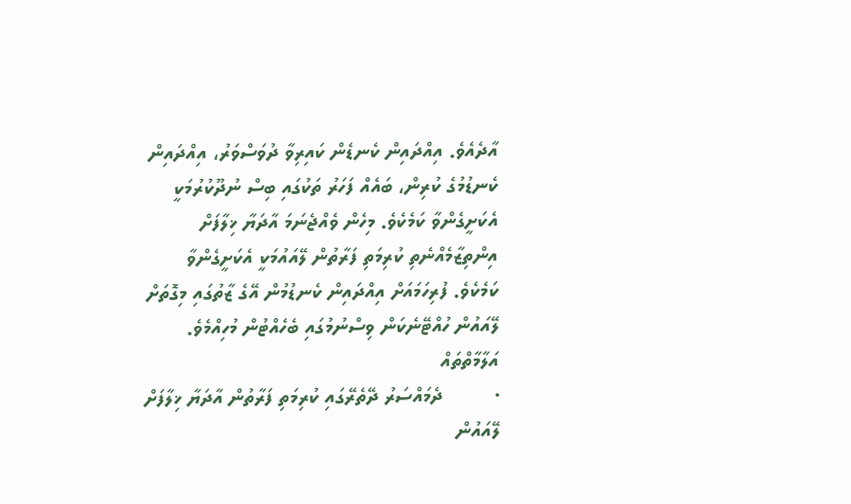އާދެއެވެ. އިއްދައިން ކެނޑެން ކައިރިވާ ދުވަސްވަރު، އިއްދައިން ކެނޑުމުގެ ކުރިން، ބައެއް ފަހަރު ތަކުގައި ބިސް ނުދޫކުރުމަކީ އެކަށީގެންވާ ކަމެކެވެ. މިހެން ވެއްޖެނަމަ އާދަޔާ ޚިލާފަށް އިންތިޒާމެއްނެތި ކުރިމަތި ފަރާތުން ލޭއައުމަކީ އެކަށީގެންވާ ކަމެކެވެ. ފުރިހަމައަށް އިއްދައިން ކެނޑުމުން އޭގެ ޒާތުގައި މިގޮތަށް ލޭއައުން ހުއްޓޭނެކަން ވިސްނުމުގައި ބެހެއްޓުން މުހިއްމެވެ.
އަލާމާތްތައް
·         ދެމައްސަރު ދޭތެރޭގައި ކުރިމަތި ފަރާތުން އާދަޔާ ޚިލާފަށް ލޭއައުން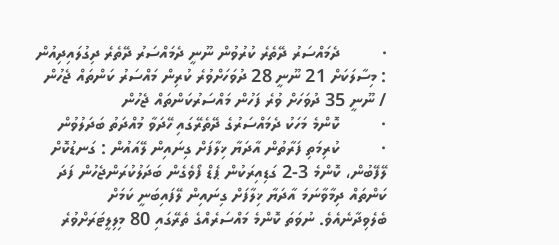·         ދެމައްސަރު ދޭތެރެ ކުރުވުން ނޫނީ ދެމައްސަރު ދޭތެރެ ދިގުލައިދިއުން : މިސާލަކަށް 21 ނޫނީ 28 ދުވަހަށްވުރެ ކުރިން މައްސަރު ކަންތައް ޖެހުން / ނޫނީ 35 ދުވަހަށް ވުރެ ފަހުން މައްސަރުކަންތައް ޖެހުން
·         ކޮންމެ މަހަކު ދެމައްސަރުގެ ދޭތެރޭގައި ހޭދަވާ މުއްދަތު ބަދަލުވުން
·         ކުރިމަތި ފަރާތުން އާދަޔާ ޚިލާފަށް ގިނައިން ލޭއައުން : ގަނޑުކޮށް ލޭފޭބުން، ކޮންމެ 3-2 ގަޑިއިރަކުން ޕެޑް ފޯވެގެން ބަދަލުކުރަންޖެހުން ފަދަ ކަންތައް ދިމާވާނަމަ އާދަޔާ ޚިލާފަށް ގިނައިން ލޭފައިބަނީ ކަމަށް ބެލެވިދާނެއެވެ. ނުވަތަ ކޮންމެ މައްސަރެއްގެ ތެރޭގައި 80 މިލިލީޓަރަށްވުރެ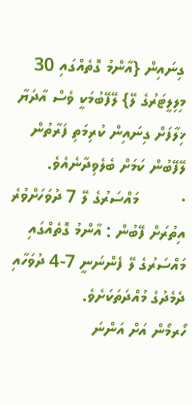ގިނައިން {އާންމު ގޮތެއްގައި 30 މިލިލީޓަރުގެ ލޭ} ލޭފޭބުމަކީ ވެސް އާދަޔާ ޚިލާފަށް ގިނައިން ކުރިމަތި ފަރާތުން ލޭފޭބުން ކަމަށް ބެލެވިދާނެއެވެ.
·         މައްސަރުގެ ލޭ 7 ދުވަހަށްވުރެ އިތުރަށް ފޭބުން : އާންމު ގޮތެއްގައި މައްސަރުގެ ލޭ ފެންނަނީ 7-4 ދުވަހާއި ދެމެދުގެ މުއްދަތަކަށެވެ.
ހޯރމޯން އަށް އަންނަ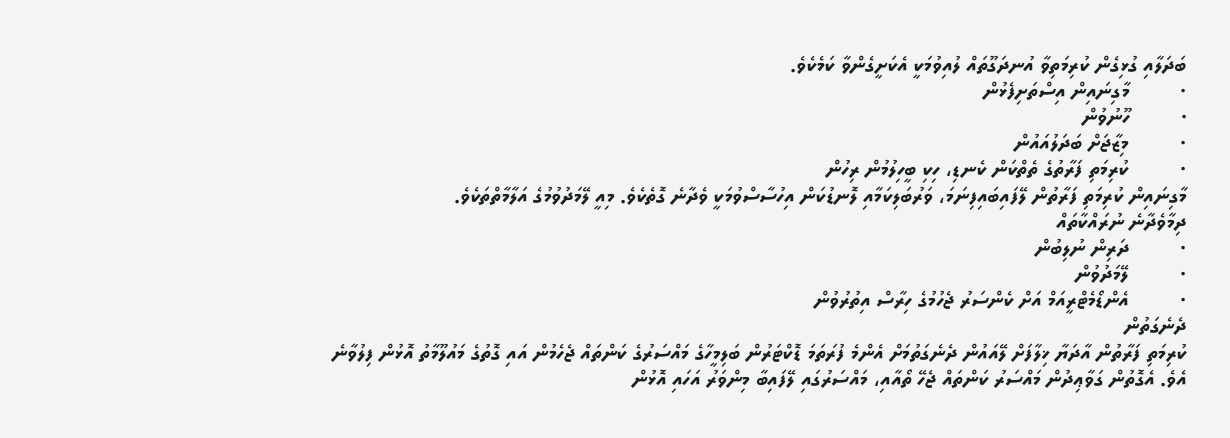ބަދަލާއި ގުޅިގެން ކުރިމަތިވާ އުނދަގޫތައް ލުއިވުމަކީ އެކަށީގެންވާ ކަމެކެވެ.
·         މާގިނައިން އިސްތަށިފެޅުން
·         ހޫނުވުން
·         މިޒާޖަށް ބަދަލުއައުން
·         ކުރިމަތި ފަރާތުގެ ތެތްކަން ކެނޑި، ހިކި ބީހިލުމުން ރިހުން
މާގިނައިން ކުރިމަތި ފަރާތުން ލޭފައިބައިފިނަމަ، ވަރުބަލިކަމާއި ލޮނޑުކަން އިހުސާސްވުމަކީ ވެދާނެ ގޮތެކެވެ. މިއީ ލޭމަދުވުމުގެ އަލާމާތްތަކެވެ.
ދިމާވެދާނެ ނުރައްކާތައް
·         ދަރިން ނުލިބުން
·         ލޭމަދުވުން
·         އެންޑޯމެޓްރީއަމް އަށް ކެންސަރު ޖެހުމުގެ ހިރާސް އިތުރުވުން
ދެނެގަތުން
ކުރިމަތި ފަރާތުން އާދަޔާ ޚިލާފަށް ލޭއައުން ދެނެގަތުމަށް އެންމެ ފުރަތަމަ ޑޮކްޓަރުން ބަލިމީހާގެ މައްސަރުގެ ކަންތައް ޖެހެމުން އައި ގޮތުގެ މައުލޫމާތު އޮޅުން ފިލުވާނެ އެވެ. އެގޮތުން ގަވާޢިދުން މައްސަރު ކަންތައް ޖެހޭ ތޯއާއި، މައްސަރުގައި ލޭފައިބާ މިންވަރު އަހައި އޮޅުން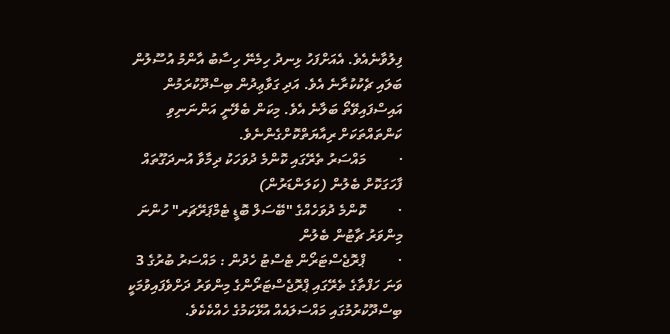ފިލުވާނެއެވެ. އެއަށްފަހު ޅިނދު ހިމެނޭ ހިސާބު އާންމު އުސޫލުން ބަލައި ޗެކުކުރާނެ އެވެ. އަދި ގަވާޢިދުން ބިސްދޫކުރަމުން އައިސްފައިވޭތޯ ބަލާނެ އެވެ. މިކަން ބެލޭނީ އަންނަނިވި ކަންތައްތަކަށް ރިއާޔަތްކޮށްގެންނެވެ.
·         މައްސަރު ތެރޭގައި ކޮންމެ ދުވަހަކު ދިމާވާ އުނދަގޫތައް ފާހަގަކޮށް ބެލުން (ކަލަންޑަރުން)
·         ކޮންމެ ދުވަހެއްގެ "ބޭސަލް ބޮޑީ ޓެމްޕަރޭޗަރ" ހުންނަ މިންވަރު ޗާޓުން ބެލުން
·         ޕްރޮޖެސްޓަރޯން ޓެސްޓު ހެދުން : މައްސަރު ބުރުގެ 3 ވަނަ ހަފްތާގެ ތެރޭގައި ޕްރޮޖެސްޓަރޯންގެ މިންވަރު ދަށްވެފައިވުމަކީ ބިސްދޫކުރުމުގައި މައްސަލައެއް އުޅޭކަމުގެ ހެއްކެކެވެ.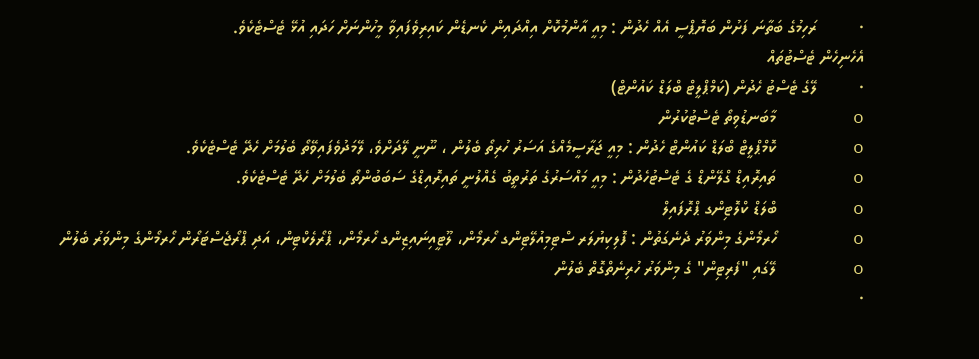·         ރަހިމުގެ ބަތާނަ ފަށުން ބަޔޮޕްސީ އެއް ހެދުން : މިއީ އާންމުކޮށް އިއްދައިން ކެނޑެން ކައިރިވެފައިވާ މީހުންނަށް ހަދައި އުޅޭ ޓެސްޓެކެވެ.
އެހެނިހެން ޓެސްޓުތައް
·         ލޭގެ ޓެސްޓު ހެދުން (ކަމްޕްލީޓް ބްލަޑް ކައުންޓް)
o       މާބަނޑުވިތޯ ޓެސްޓުކުރުން
o       ކޮމްޕްލީޓް ބްލަޑް ކައުންޓް ހެދުން : މިއީ ޖަރާސީމެއްގެ އަސަރު ހުރިތޯ ބެލުން ، ނޫނީ ލޭދަށްވެ، ލޭމަދުވެފައިވޭތޯ ބެލުމަށް ހެދޭ ޓެސްޓެކެވެ.
o       ތައިރޮއިޑް ގްލޭންޑް ގެ ޓެސްޓުހެދުން : މިއީ މައްސަރުގެ ތަރުތީބު ގެއްލުނީ ތައިރޮއިޑްގެ ސަބަބުންތޯ ބެލުމަށް ހެދޭ ޓެސްޓެކެވެ.
o       ބްލަޑް ކްލޮޓިންގ ޕްރޮފައިލް
o       ހޯރމޯންގެ މިންވަރު ދެނެގަތުން : ފޮލިކިޔުލަރ ސްޓިމިއުލޭޓިންގ ހޯރމޯން، ލޫޓީއިނައިޒިންގ ހޯރމޯން، ޕްރޯލެކްޓިން، އަދި ޕްރޯޖެސްޓަރޯން ހޯރމޯންގެ މިންވަރު ބެލުން
o       ލޭގައި "ފެރިޓިން" ގެ މިންވަރު ހުރިނެތްގޮތް ބެލުން
·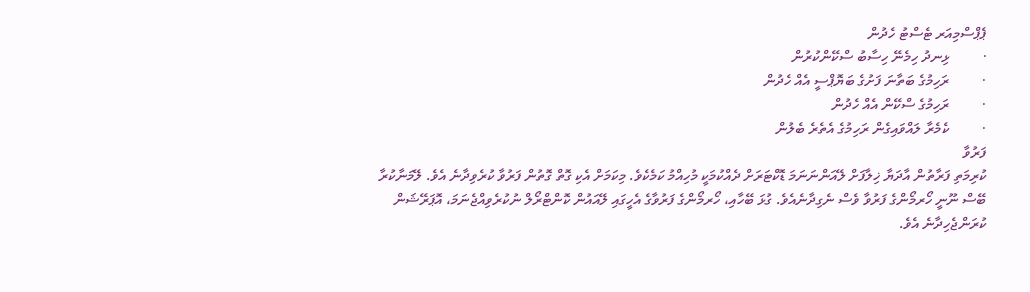ޕެޕްސްމިއަރ ޓެސްޓު ހެދުން
·         ޅިނދު ހިމެނޭ ހިސާބު ސްކޭންކުރުން
·         ރަހިމުގެ ބަތާނަ ފަށުގެ ބަޔޮޕްސީ އެއް ހެދުން
·         ރަހިމުގެ ސްކޭން އެއް ހެދުން
·         ކެމެރާ ލައްވައިގެން ރަހިމުގެ އެތެރެ ބެލުން
ފަރުވާ
ކުރިމަތި ފަރާތުން އާދަޔާ ޚިލާފަށް ލޭއަންނަނަމަ ޑޮކްޓަރަށް ދެއްކުމަކީ މުހިއްމު ކަމެކެވެ. މިކަމަށް އެކި ގޮތް ގޮތުން ފަރުވާ ކުރެވިދާނެ އެވެ. ލޭމަނާކުރާ ބޭސް ނޫނީ ހޯރމޯންގެ ފަރުވާ ވެސް ނެގިދާނެއެވެ. ގުޅަ ބޭހާއި، ހޯރމޯންގެ ފަރުވާގެ އެހީގައި ލޭއައުން ކޮންޓްރޯލް ނުކުރެވިއްޖެނަމަ، އޮޕަރޭޝަން ކުރަންޖެހިދާނެ އެވެ.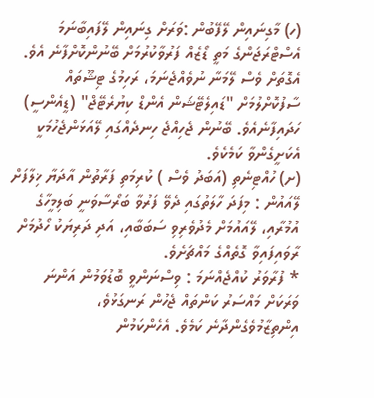(ހ) މާގިނައިން ލޭފޭބުން :ވަރަށް ގިނައިން ލޭފައިބާނަމަ އެސްޓްރަޖަންގެ މަތީ ޑޯޒެއް ފަރުވާކުރުމަށް ބޭނުންކޮށްފާނެ އެވެ. އެގޮތަށް ވެސް ލޭމަނާ ނުވެއްޖެނަމަ، ރަހިމުގެ ޓިޝޫތައް ސާފުކޮށްލުމަށް "ޑައިލެޓޭޝަން އެންޑް ކިޔުރެޓޭޖް" (ޑީއެންސީ) ހަދައިފާނެއެވެ. ބޭނުން ޖެހިއްޖެ ހިނދެއްގައި ލޭއަޅަންޖެހުމަކީ އެކަށީގެންވާ ކަމެކެވެ.
(ށ) ހުއްޓިނެތި (އަބަދު ވެސް ) ކުރިމަތި ފަރާތުން އާދަޔާ ޚިލާފަށް ލޭއައުން : މިފަދަ ހާލަތުގައި ދެވޭ ފަރުވާ ބަރޯސާވަނީ ބަލިމީހާގެ އުމުރާއި، ލޭއައުމަށް މެދުވެރިވި ސަބަބާއި، އަދި ދަރިޔަކު ހޯދުމަށް ރާވައިފައިވާ ގޮތެއްގެ މައްޗަށެވެ.
* ފުރާވަރު ކުއްޖެއްނަމަ : ވިސްނަންވީ ބޮޑުވަމުން އަންނަ ވަރަކަށް މައްސަރު ކަންތައް ޖެހުން ރަނގަޅުވެ، އިންތިޒާމުވެގެންދާނެ ކަމެވެ. އެހެންކަމުން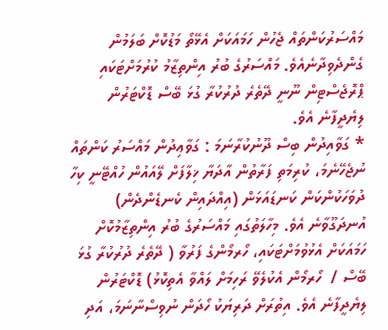މައްސަރުކަންތައް ޖެހުން ހަމައަކަށް އެޅޭތޯ މަޑުކޮށް ބަލަމުން ގެންދެވިދާނެއެވެ. މައްސަރުގެ ބުރު އިންތިޒާމު ކުރުމަށްޓަކައި ޕްރޮޖެސްޓިން ނޫނީ ދޭތެރެ ދުރުކުރާ ގުޅަ ބޭސް ޑޮކްޓަރުން ލިޔެދީފާނެ އެވެ.
* ގަވާއިދުން ބިސް ދޫނުކުރާނަމަ : ގަވާޢިދުން މައްސަރު ކަންތައް ނުޖެހޭނެމަ، ކުރިމަތި ފަރާތުން އާދަޔާ ޚިލާފަށް ލޭއައުން ހުއްޓޭނީ ކިހާ ދުވަހަކުންކަން ކަނޑައަޅަން (އިއްދައިން ކެނޑެންދެން) އުނދަގޫވާނެ އެވެ. މިހާލަތުގައި މައްސަރުގެ ބުރު އިންތިޒާމުކޮށް ހަމައަކަށް އެޅުވުމަށްޓަކައި، ހޯރމޯންގެ ފަރުވާ ( ދޭތެރެ ދުރުކުރާ ގުޅަ ބޭސް /  ހޯރމޯން އެކުލެވޭ ރަހިމަށް ލައްވާ އެތިކޮޅު) ޑޮކްޓަރުން ލިޔެދީފާނެ އެވެ. އިތުރަށް ދަރިޔަކު ހޯދަން ނުވިސްނާނަމަ، އަދި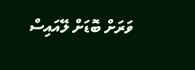ވަރަށް ބޮޑަށް ލޭއައިސް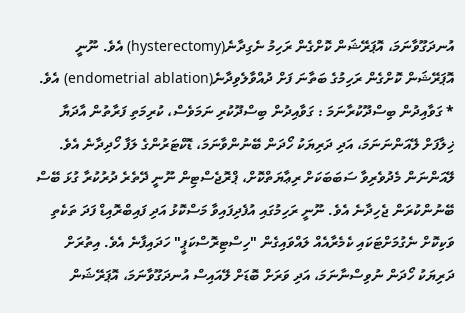އުނދަގޫވާނަމަ، އޮޕަރޭޝަން ކޮށްގެން ރަހިމު ނެގިދާނެ(hysterectomy) އެވެ. ނޫނީ އޮޕަރޭޝަން ކޮށްގެން ރަހިމުގެ ބަތާނަ ފަށް ދުއްވާލެވިދާނެ(endometrial ablation) އެވެ.
* ގަވާއިދުން ބިސްދޫކުރާނަމަ : ގަވާއިދުން ބިސްދޫކުރި ނަމަވެސް، ކުރިމަތި ފަރާތުން އާދަޔާ ޚިލާފަށް ލޭއަންނަނަމަ، އަދި ދަރިޔަކު ހޯދަން ބޭނުންވާނަމަ، ޑޮކްޓަރުންގެ ލަފާ ހޯދިދާނެ އެވެ. ލޭއަންނަން މެދުވެރިވާ ސަބަބަކަށް ރިޢާޔަތްކޮށް، ޕްރޮޖެސްޓިން ނޫނީ ދޭތެރެ ދުރުކުރާ ގުޅަ ބޭސް ބޭނުންކުރަން ޖެހިދާނެ އެވެ. ނޫނީ ރަހިމުގައި އުފެދިފައިވާ މަސްކޮޅު އަދި ފައިބްރޮއިޑް ފަދަ ތަކެތި ވަކިކޮށް ނެގުމަށްޓަކައި ކެމެރާއެއް ލައްވައިގެން "ހިސްޓިރޮސްކަޕީ" ހަދައިފާނެ އެވެ. އިތުރަށް ދަރިޔަކު ހޯދަން ނުވިސްނާނަމަ، އަދި ވަރަށް ބޮޑަށް ލޭއައިސް އުނދަގޫވާނަމަ، އޮޕަރޭޝަން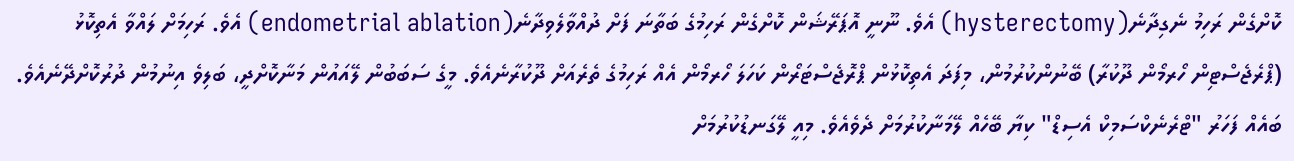ކޮށްގެން ރަހިމު ނެގިދާނެ(hysterectomy) އެވެ. ނޫނީ އޮޕަރޭޝަން ކޮށްގެން ރަހިމުގެ ބަތާނަ ފަށް ދުއްވާލެވިދާނެ(endometrial ablation) އެވެ. ރަހިމަށް ލައްވާ އެތިކޮޅު (ޕްރެޖެސްޓިން ހޯރމޯން ދޫކުރާ) ބޭނުންކުރުމުން، މިފަދަ އެތިކޮޅުން ޕްރޮޖެސްޓަރޯން ކަހަލަ ހޯރމޯން އެއް ރަހިމުގެ ތެރެއަށް ދޫކުރާނެއެވެ. މީގެ ސަބަބުން ލޭއައުން މަނާކޮށްދީ، ބަލިވެ އިނުމުން ދުރުކޮށްދޭނެއެވެ.
ބައެއް ފަހަރު "ޓްރެނެކްސަމިކް އެސިޑް" ކިޔާ ބޭހެއް ލޭމަނާކުރުމަށް ދެވެއެވެ. މިއީ ލޭގަނޑުކުރުމަށް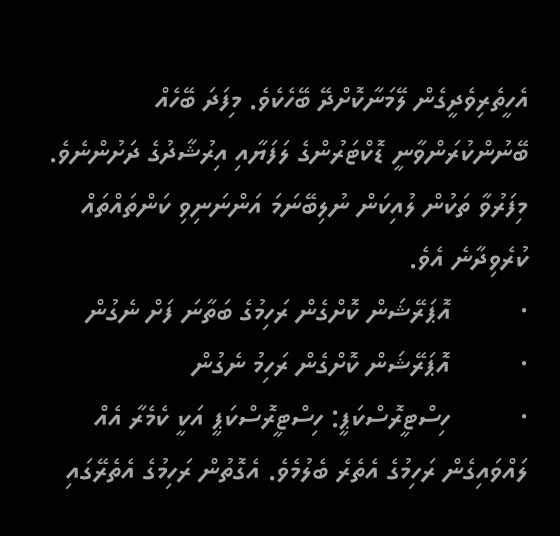އެހީތެރިވެދީގެން ލޭމަނާކޮށްދޭ ބޭހެކެވެ. މިފަދަ ބޭހެއް ބޭނުންކުރަންވާނީ ޑޮކްޓަރުންގެ ލަފަޔާއި އިރުޝާދުގެ ދަށުންނެވެ.
މިފަރުވާ ތަކުން ލުއިކަން ނުލިބޭނަމަ އަންނަނިވި ކަންތައްތައް ކުރެވިދާނެ އެވެ.
·         އޮޕަރޭޝަން ކޮށްގެން ރަހިމުގެ ބަތާނަ ފަށް ނެގުން
·         އޮޕަރޭޝަން ކޮށްގެން ރަހިމު ނެގުން
·         ހިސްޓީރޮސްކަޕީ: ހިސްޓީރޮސްކަޕީ އަކީ ކެމެރާ އެއް ލައްވައިގެން ރަހިމުގެ އެތެރެ ބެލުމެވެ. އެގޮތުން ރަހިމުގެ އެތެރޭގައި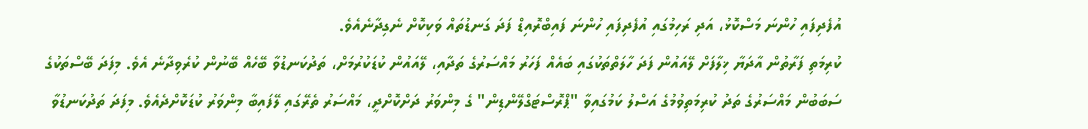އުފެދިފައި ހުންނަ މަސްކޮޅު، އަދި ރަހިމުގައި އުފެދިފައި ހުންނަ ފައިބްރޮއިޑް ފަދަ ގަނޑުތައް ވަކިކޮށް ނެގިދާނެއެވެ.
ކުރިމަތި ފަރާތުން އާދަޔާ ޚިލާފަށް ލޭއައުން ފަދަ ހާލަތްތަކުގައި ބައެއް ފަހަރު މައްސަރުގެ ތަދާއި، ލޭއައުން ކުޑަކުރުމަށް، ތަދުކަނޑުވާ ބޭހެއް ބޭނުން ކުރެވިދާނެ އެވެ. މިފަދަ ބޭސްތަކުގެ ސަބަބުން މައްސަރުގެ ތަދު ކުރިމަތިވުމުގެ އަސްލު ކަމުގައިވާ "ޕްރޮސްޓަގްލޭންޑިން" ގެ މިންވަރު ދަށްކޮށްދީ، މައްސަރު ތެރޭގައި ލޭފައިބާ މިންވަރު ކުޑަކޮށްދެއެވެ. މިފަދަ ތަދުކަނޑުވާ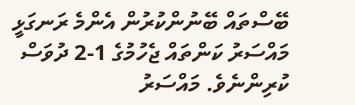ބޭސްތައް ބޭނުންކުރުން އެންމެ ރަނގަޅީ މައްސަރު ކަންތައް ޖެހުމުގެ 1-2 ދުވަސް ކުރިންނެވެ. މައްސަރު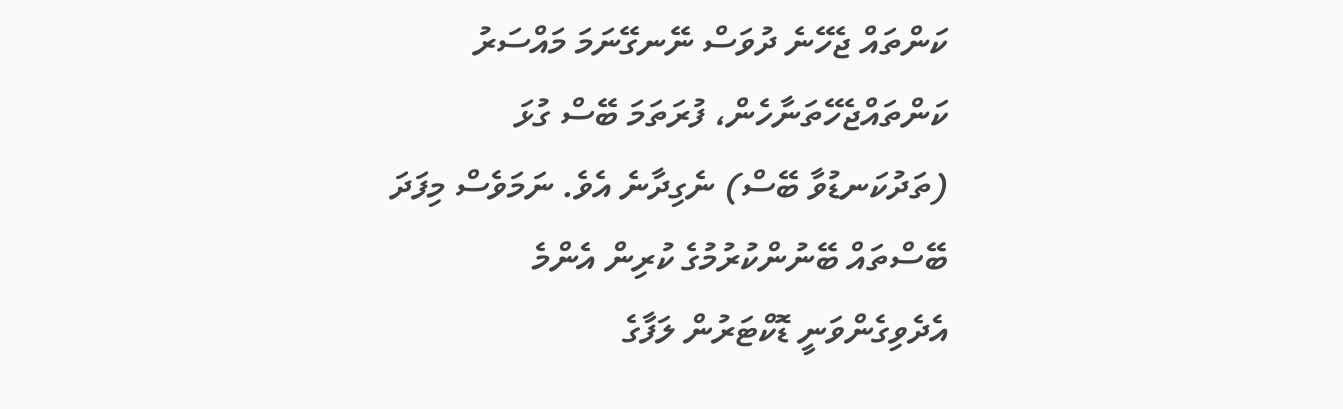ކަންތައް ޖެހޭނެ ދުވަސް ނޭނގޭނަމަ މައްސަރު ކަންތައްޖެހޭތަނާހެން، ފުރަތަމަ ބޭސް ގުޅަ (ތަދުކަނޑުވާ ބޭސް) ނެގިދާނެ އެވެ. ނަމަވެސް މިފަދަ ބޭސްތައް ބޭނުންކުރުމުގެ ކުރިން އެންމެ އެދެވިގެންވަނީ ޑޮކްޓަރުން ލަފާގެ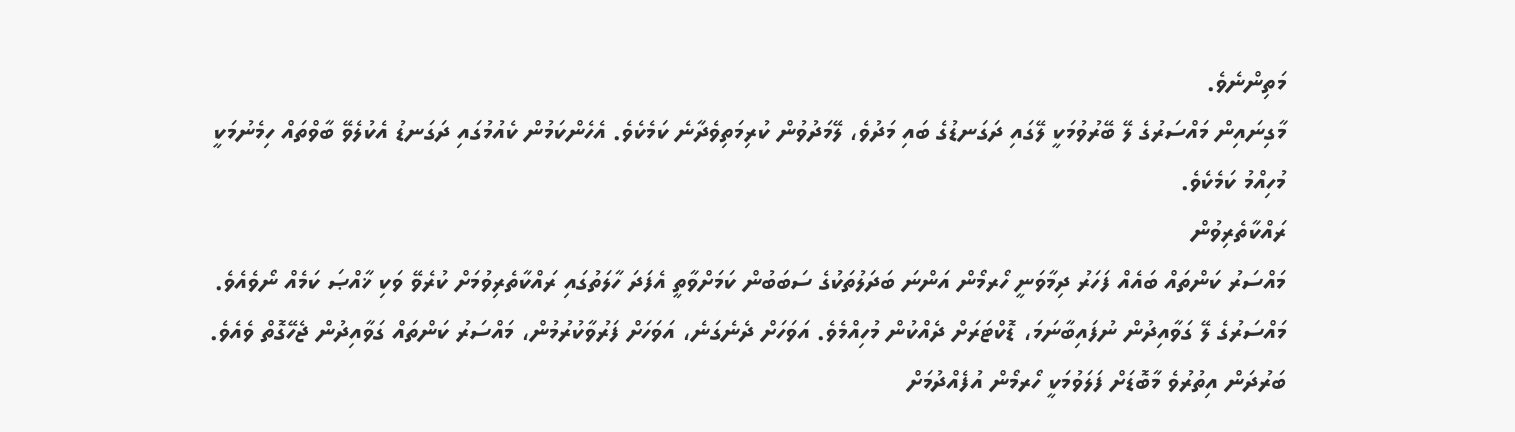މަތިންނެވެ.
މާގިނައިން މައްސަރުގެ ލޭ ބޭރުވުމަކީ ލޭގައި ދަގަނޑުގެ ބައި މަދުވެ، ލޭމަދުވުން ކުރިމަތިވެދާނެ ކަމެކެވެ. އެހެންކަމުން ކެއުމުގައި ދަގަނޑު އެކުލެވޭ ބާވްތައް ހިމެނުމަކީ މުހިއްމު ކަމެކެވެ.
ރައްކާތެރިވުން
މައްސަރު ކަންތައް ބައެއް ފަހަރު ދިމާވަނީ ހޯރމޯން އަންނަ ބަދަލުތަކުގެ ސަބަބުން ކަމަށްވާތީ އެފަދަ ހާލަތުގައި ރައްކާތެރިވުމަށް ކުރެވޭ ވަކި ޚާއްޞަ ކަމެއް ނޯވެއެވެ. މައްސަރުގެ ލޭ ގަވާއިދުން ނުފައިބާނަމަ، ޑޮކްޓަރަށް ދެއްކުން މުހިއްމެވެ. އަވަހަށް ދެނެގަނެ، އަވަހަށް ފަރުވާކުރުމުން، މައްސަރު ކަންތައް ގަވާއިދުން ޖެހޭގޮތް ވެއެވެ.
ބަރުދަން އިތުރުވެ މާބޮޑަށް ފަލަވުމަކީ ހޯރމޯން އުފެއްދުމަށް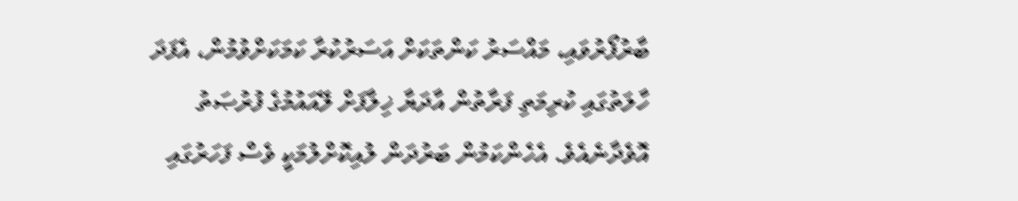ބާރުފޯރުވައި، މައްސަރު ކަންތަކަށް އަސަރުކުރާ ކަމަކަށްވުމުން، އެފަދަ ހާލަތުގައި ކުރިމަތި ފަރާތުން އާދަޔާ ޚިލާފަށް ލޭއައުމުގެ ފުރުޞަތު އޮވެދާނެއެވެ. އެހެންކަމުން ބަރުދަން ލުއިކޮށްލުމަކީ ވެސް ފަހަރުގައި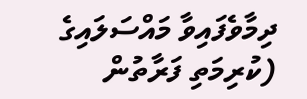ދިމާވެފައިވާ މައްސަލައިގެ (ކުރިމަތި ފަރާތުން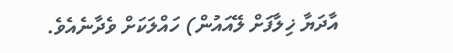އާދަޔާ ޚިލާފަށް ލޭއައުން) ހައްލަކަށް ވެދާނެއެވެ.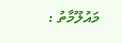މައުލޫމާތު :